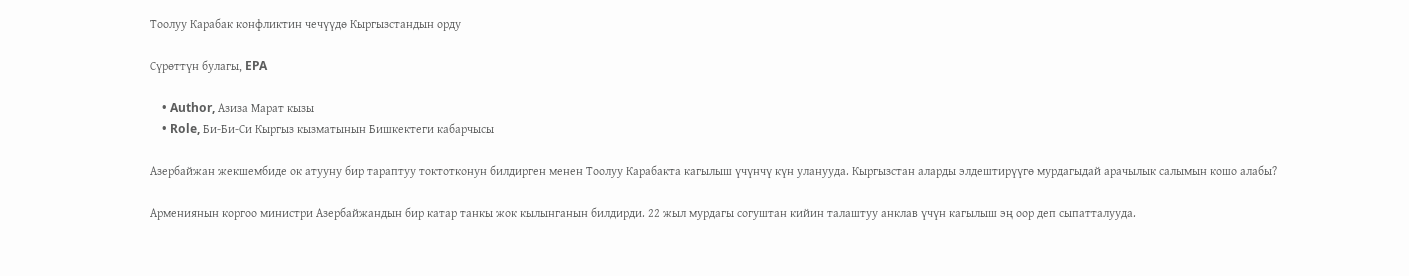Тоолуу Карабак конфликтин чечүүдө Кыргызстандын орду

Сүрөттүн булагы, EPA

    • Author, Азиза Марат кызы
    • Role, Би-Би-Си Кыргыз кызматынын Бишкектеги кабарчысы

Азербайжан жекшембиде ок атууну бир тараптуу токтотконун билдирген менен Тоолуу Карабакта кагылыш үчүнчү күн уланууда. Кыргызстан аларды элдештирүүгө мурдагыдай арачылык салымын кошо алабы?

Армениянын коргоо министри Азербайжандын бир катар танкы жок кылынганын билдирди. 22 жыл мурдагы согуштан кийин талаштуу анклав үчүн кагылыш эң оор деп сыпатталууда.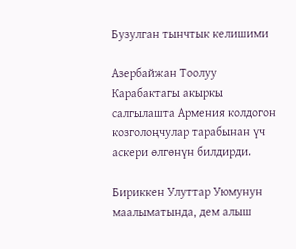Бузулган тынчтык келишими

Азербайжан Тоолуу Карабактагы акыркы салгылашта Армения колдогон козголоңчулар тарабынан үч аскери өлгөнүн билдирди.

Бириккен Улуттар Уюмунун маалыматында, дем алыш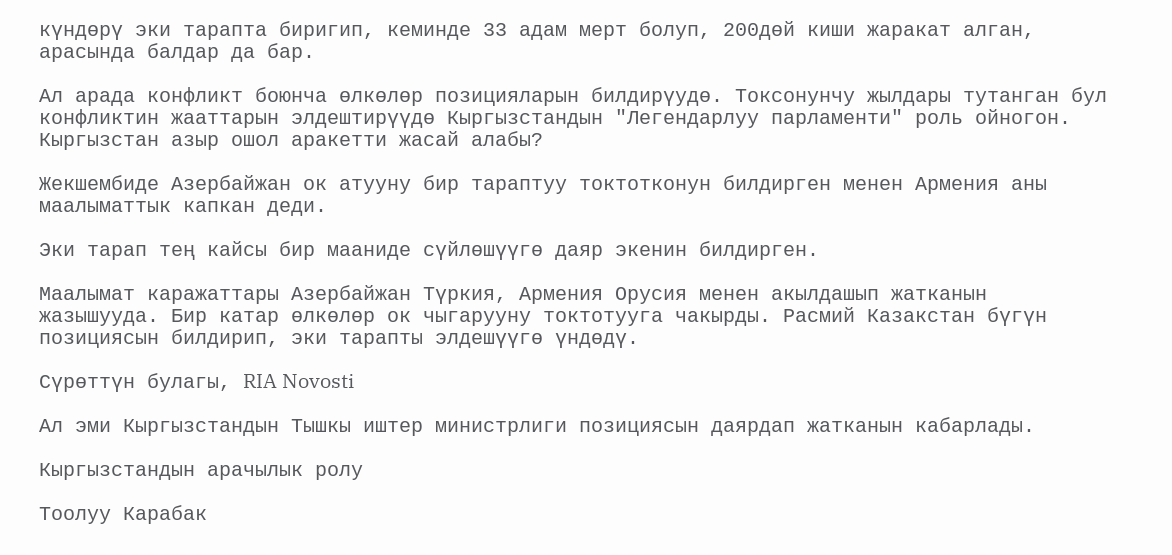күндөрү эки тарапта биригип, кеминде 33 адам мерт болуп, 200дөй киши жаракат алган, арасында балдар да бар.

Ал арада конфликт боюнча өлкөлөр позицияларын билдирүудө. Токсонунчу жылдары тутанган бул конфликтин жааттарын элдештирүүдө Кыргызстандын "Легендарлуу парламенти" роль ойногон. Кыргызстан азыр ошол аракетти жасай алабы?

Жекшембиде Азербайжан ок атууну бир тараптуу токтотконун билдирген менен Армения аны маалыматтык капкан деди.

Эки тарап тең кайсы бир мааниде сүйлөшүүгө даяр экенин билдирген.

Маалымат каражаттары Азербайжан Түркия, Армения Орусия менен акылдашып жатканын жазышууда. Бир катар өлкөлөр ок чыгарууну токтотууга чакырды. Расмий Казакстан бүгүн позициясын билдирип, эки тарапты элдешүүгө үндөдү.

Сүрөттүн булагы, RIA Novosti

Ал эми Кыргызстандын Тышкы иштер министрлиги позициясын даярдап жатканын кабарлады.

Кыргызстандын арачылык ролу

Тоолуу Карабак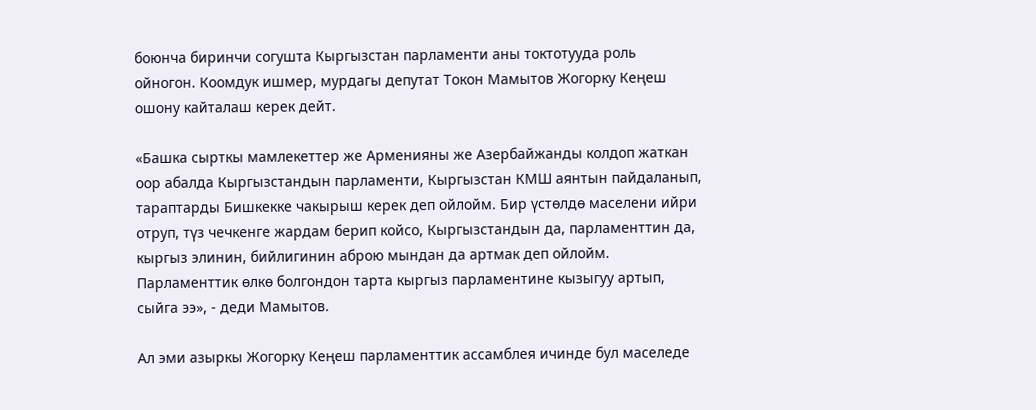боюнча биринчи согушта Кыргызстан парламенти аны токтотууда роль ойногон. Коомдук ишмер, мурдагы депутат Токон Мамытов Жогорку Кеңеш ошону кайталаш керек дейт.

«Башка сырткы мамлекеттер же Арменияны же Азербайжанды колдоп жаткан оор абалда Кыргызстандын парламенти, Кыргызстан КМШ аянтын пайдаланып, тараптарды Бишкекке чакырыш керек деп ойлойм. Бир үстөлдө маселени ийри отруп, түз чечкенге жардам берип койсо, Кыргызстандын да, парламенттин да, кыргыз элинин, бийлигинин аброю мындан да артмак деп ойлойм. Парламенттик өлкө болгондон тарта кыргыз парламентине кызыгуу артып, сыйга ээ», - деди Мамытов.

Ал эми азыркы Жогорку Кеңеш парламенттик ассамблея ичинде бул маселеде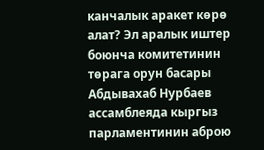канчалык аракет көрө алат? Эл аралык иштер боюнча комитетинин төрага орун басары Абдывахаб Нурбаев ассамблеяда кыргыз парламентинин аброю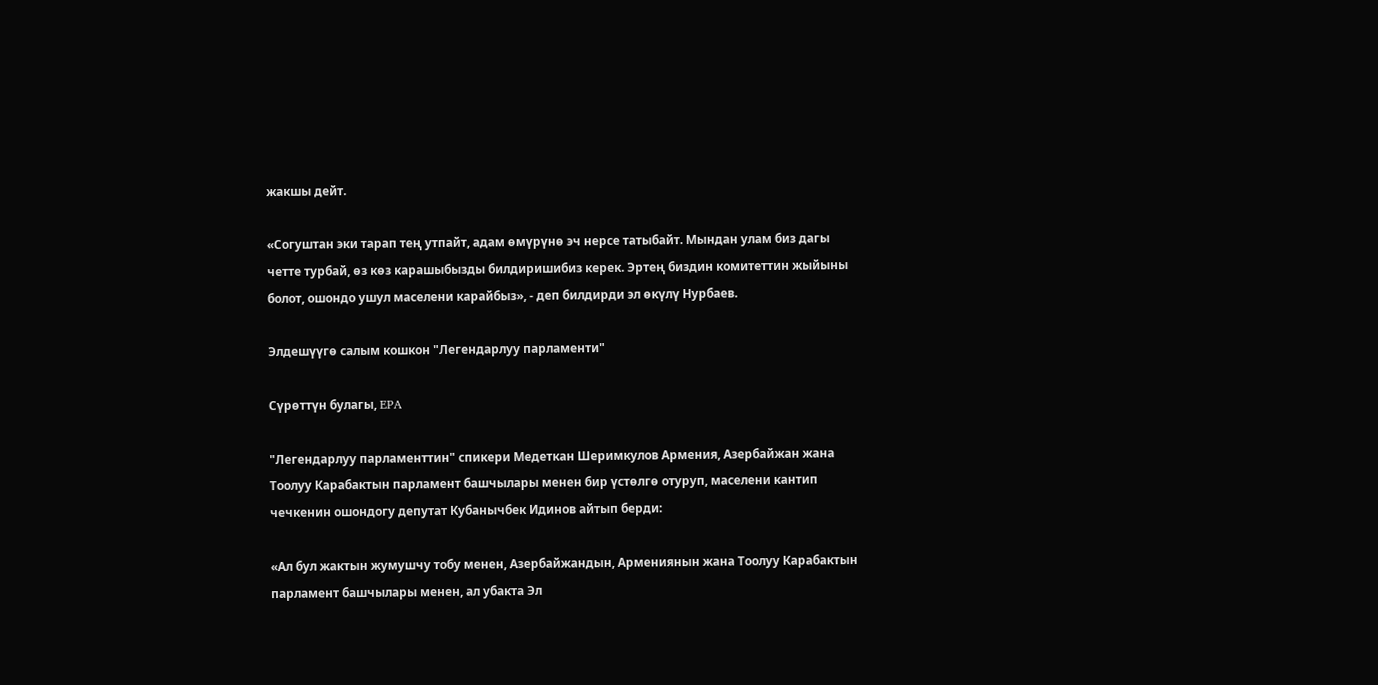жакшы дейт.

«Согуштан эки тарап тең утпайт, адам өмүрүнө эч нерсе татыбайт. Мындан улам биз дагы четте турбай, өз көз карашыбызды билдиришибиз керек. Эртең биздин комитеттин жыйыны болот, ошондо ушул маселени карайбыз», - деп билдирди эл өкүлү Нурбаев.

Элдешүүгө салым кошкон "Легендарлуу парламенти"

Сүрөттүн булагы, EPA

"Легендарлуу парламенттин" спикери Медеткан Шеримкулов Армения, Азербайжан жана Тоолуу Карабактын парламент башчылары менен бир үстөлгө отуруп, маселени кантип чечкенин ошондогу депутат Кубанычбек Идинов айтып берди:

«Ал бул жактын жумушчу тобу менен, Азербайжандын, Армениянын жана Тоолуу Карабактын парламент башчылары менен, ал убакта Эл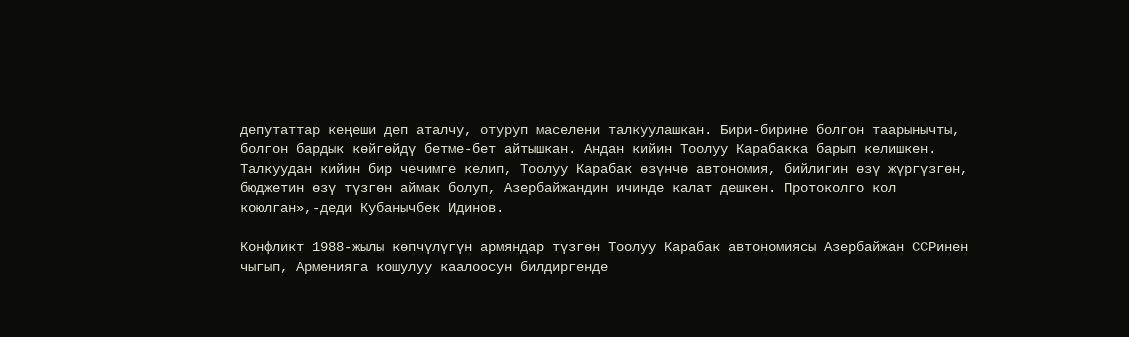депутаттар кеңеши деп аталчу, отуруп маселени талкуулашкан. Бири-бирине болгон таарынычты, болгон бардык көйгөйдү бетме-бет айтышкан. Андан кийин Тоолуу Карабакка барып келишкен. Талкуудан кийин бир чечимге келип, Тоолуу Карабак өзүнчө автономия, бийлигин өзү жүргүзгөн, бюджетин өзү түзгөн аймак болуп, Азербайжандин ичинде калат дешкен. Протоколго кол коюлган»,-деди Кубанычбек Идинов.

Конфликт 1988-жылы көпчүлүгүн армяндар түзгөн Тоолуу Карабак автономиясы Азербайжан ССРинен чыгып, Арменияга кошулуу каалоосун билдиргенде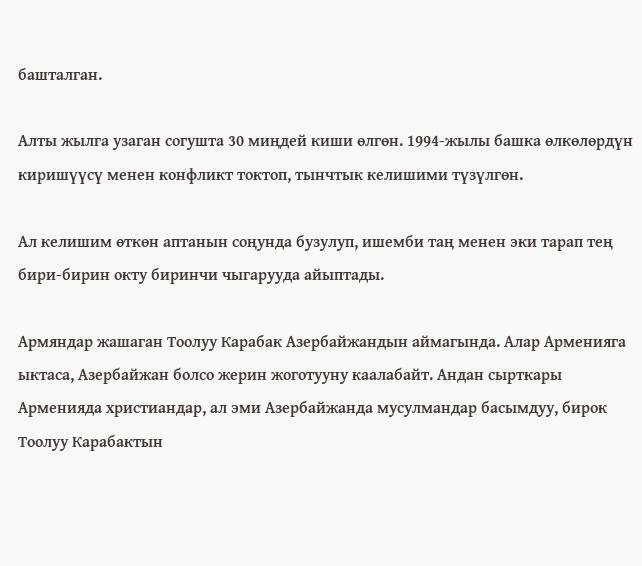башталган.

Алты жылга узаган согушта 30 миңдей киши өлгөн. 1994-жылы башка өлкөлөрдүн киришүүсү менен конфликт токтоп, тынчтык келишими түзүлгөн.

Ал келишим өткөн аптанын соңунда бузулуп, ишемби таң менен эки тарап тең бири-бирин окту биринчи чыгарууда айыптады.

Армяндар жашаган Тоолуу Карабак Азербайжандын аймагында. Алар Арменияга ыктаса, Азербайжан болсо жерин жоготууну каалабайт. Андан сырткары Арменияда христиандар, ал эми Азербайжанда мусулмандар басымдуу, бирок Тоолуу Карабактын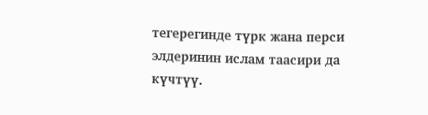тегерегинде түрк жана перси элдеринин ислам таасири да күчтүү.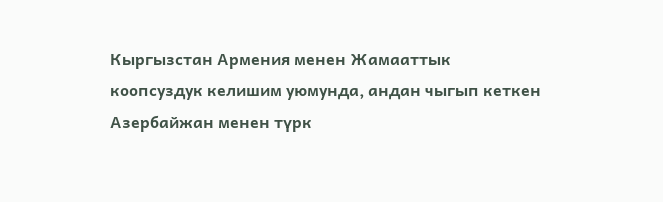Кыргызстан Армения менен Жамааттык коопсуздук келишим уюмунда, андан чыгып кеткен Азербайжан менен түрк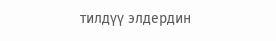тилдүү элдердин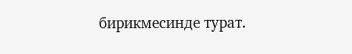бирикмесинде турат.